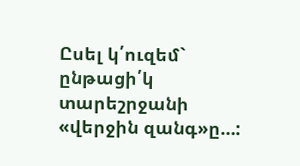Ըսել կ՛ուզեմ` ընթացի՛կ տարեշրջանի «վերջին զանգ»ը…: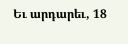Եւ արդարեւ, 18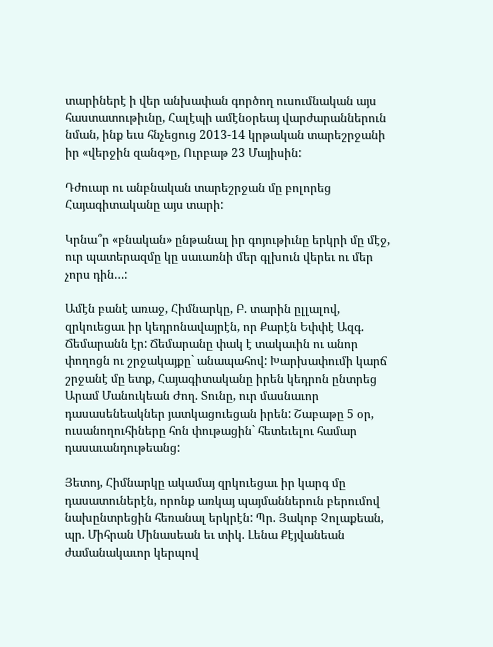տարիներէ ի վեր անխափան գործող ուսումնական այս հաստատութիւնը, Հալէպի ամէնօրեայ վարժարաններուն նման, ինք եւս հնչեցուց 2013-14 կրթական տարեշրջանի իր «վերջին զանգ»ը, Ուրբաթ 23 Մայիսին:

Դժուար ու անբնական տարեշրջան մը բոլորեց Հայագիտականը այս տարի:

Կրնա՞ր «բնական» ընթանալ իր գոյութիւնը երկրի մը մէջ, ուր պատերազմը կը սաւառնի մեր գլխուն վերեւ ու մեր չորս դին…:

Ամէն բանէ առաջ, Հիմնարկը, Բ. տարին ըլլալով, զրկուեցաւ իր կեդրոնավայրէն, որ Քարէն Եփփէ Ազգ. Ճեմարանն էր: Ճեմարանը փակ է տակաւին ու անոր փողոցն ու շրջակայքը` անապահով: Խարխափումի կարճ շրջանէ մը ետք, Հայագիտականը իրեն կեդրոն ընտրեց Արամ Մանուկեան Ժող. Տունը, ուր մասնաւոր դասասենեակներ յատկացուեցան իրեն: Շաբաթը 5 օր, ուսանողուհիները հոն փութացին` հետեւելու համար դասաւանդութեանց:

Յետոյ, Հիմնարկը ակամայ զրկուեցաւ իր կարգ մը դասատուներէն, որոնք առկայ պայմաններուն բերումով նախընտրեցին հեռանալ երկրէն: Պր. Յակոբ Չոլաքեան, պր. Միհրան Մինասեան եւ տիկ. Լենա Քէյվանեան ժամանակաւոր կերպով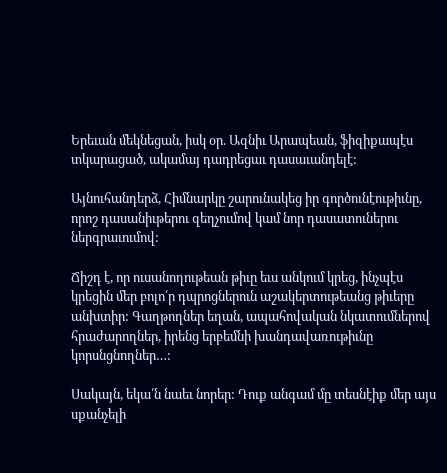Երեւան մեկնեցան, իսկ օր. Ազնիւ Արապեան, ֆիզիքապէս տկարացած, ակամայ դադրեցաւ դասաւանդելէ:

Այնուհանդերձ, Հիմնարկը շարունակեց իր գործունէութիւնը, որոշ դասանիւթերու զեղչումով կամ նոր դասատուներու ներգրաւումով:

Ճիշդ է, որ ուսանողութեան թիւը եւս անկում կրեց, ինչպէս կրեցին մեր բոլո՛ր դպրոցներուն աշակերտութեանց թիւերը անխտիր: Գաղթողներ եղան, ապահովական նկատումներով հրաժարողներ, իրենց երբեմնի խանդավառութիւնը կորսնցնողներ…:

Սակայն, եկա՛ն նաեւ նորեր: Դուք անգամ մը տեսնէիք մեր այս սքանչելի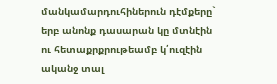մանկամարդուհիներուն դէմքերը` երբ անոնք դասարան կը մտնէին ու հետաքրքրութեամբ կ՛ուզէին ականջ տալ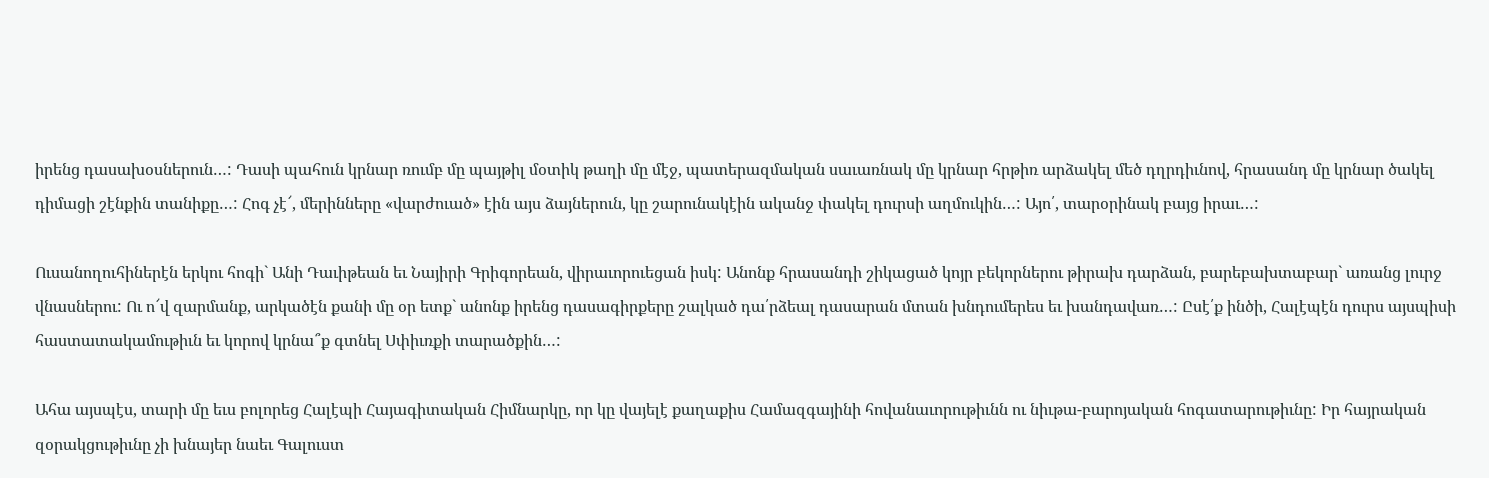իրենց դասախօսներուն…: Դասի պահուն կրնար ռումբ մը պայթիլ մօտիկ թաղի մը մէջ, պատերազմական սաւառնակ մը կրնար հրթիռ արձակել մեծ դղրդիւնով, հրասանդ մը կրնար ծակել դիմացի շէնքին տանիքը…: Հոգ չէ՜, մերինները «վարժուած» էին այս ձայներուն, կը շարունակէին ականջ փակել դուրսի աղմուկին…: Այո՛, տարօրինակ բայց իրաւ…:

Ուսանողուհիներէն երկու հոգի` Անի Դաւիթեան եւ Նայիրի Գրիգորեան, վիրաւորուեցան իսկ: Անոնք հրասանդի շիկացած կոյր բեկորներու թիրախ դարձան, բարեբախտաբար` առանց լուրջ վնասներու: Ու ո՜վ զարմանք, արկածէն քանի մը օր ետք` անոնք իրենց դասագիրքերը շալկած դա՛րձեալ դասարան մտան խնդումերես եւ խանդավառ…: Ըսէ՛ք ինծի, Հալէպէն դուրս այսպիսի հաստատակամութիւն եւ կորով կրնա՞ք գտնել Սփիւռքի տարածքին…:

Ահա այսպէս, տարի մը եւս բոլորեց Հալէպի Հայագիտական Հիմնարկը, որ կը վայելէ քաղաքիս Համազգայինի հովանաւորութիւնն ու նիւթա-բարոյական հոգատարութիւնը: Իր հայրական զօրակցութիւնը չի խնայեր նաեւ Գալուստ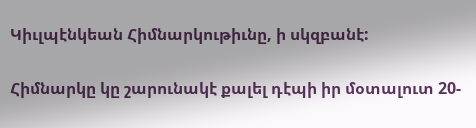Կիւլպէնկեան Հիմնարկութիւնը, ի սկզբանէ:

Հիմնարկը կը շարունակէ քալել դէպի իր մօտալուտ 20-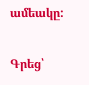ամեակը:

Գրեց՝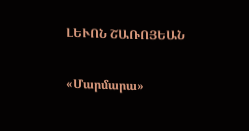ԼԵՒՈՆ ՇԱՌՈՅԵԱՆ

«Մարմարա»